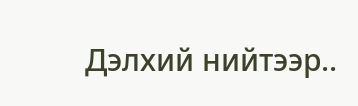Дэлхий нийтээр..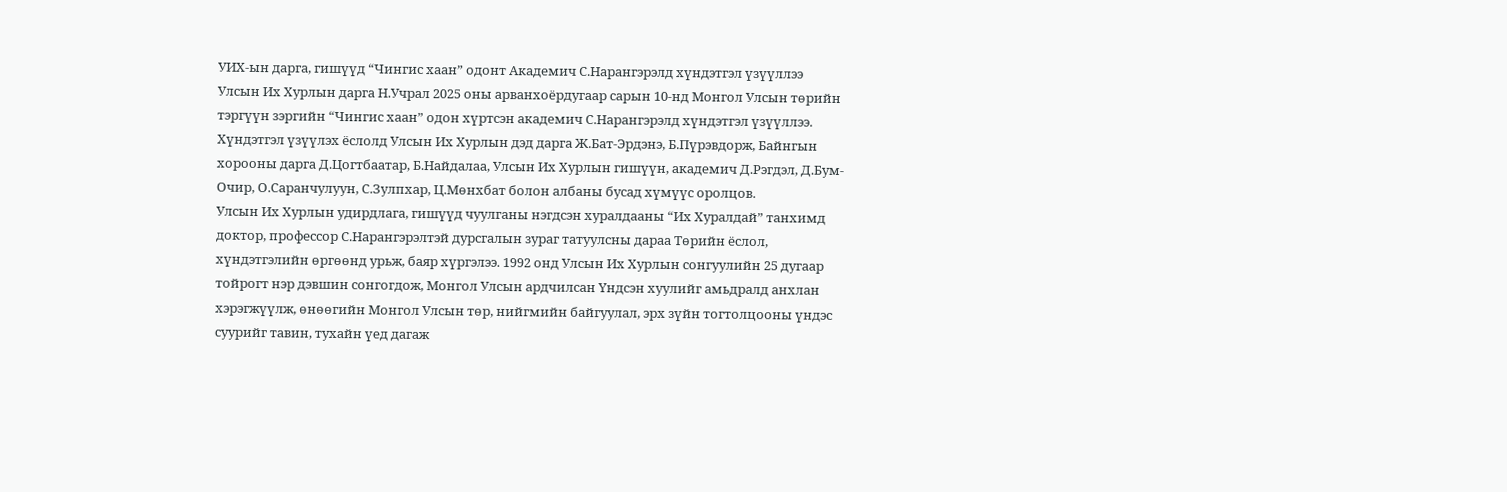УИХ-ын дарга, гишүүд “Чингис хаан” одонт Академич С.Нарангэрэлд хүндэтгэл үзүүллээ
Улсын Их Хурлын дарга Н.Учрал 2025 оны арванхоёрдугаар сарын 10-нд Монгол Улсын төрийн тэргүүн зэргийн “Чингис хаан” одон хүртсэн академич С.Нарангэрэлд хүндэтгэл үзүүллээ. Хүндэтгэл үзүүлэх ёслолд Улсын Их Хурлын дэд дарга Ж.Бат-Эрдэнэ, Б.Пүрэвдорж, Байнгын хорооны дарга Д.Цогтбаатар, Б.Найдалаа, Улсын Их Хурлын гишүүн, академич Д.Рэгдэл, Д.Бум-Очир, О.Саранчулуун, С.Зулпхар, Ц.Мөнхбат болон албаны бусад хүмүүс оролцов.
Улсын Их Хурлын удирдлага, гишүүд чуулганы нэгдсэн хуралдааны “Их Хуралдай” танхимд доктор, профессор С.Нарангэрэлтэй дурсгалын зураг татуулсны дараа Төрийн ёслол, хүндэтгэлийн өргөөнд урьж, баяр хүргэлээ. 1992 онд Улсын Их Хурлын сонгуулийн 25 дугаар тойрогт нэр дэвшин сонгогдож, Монгол Улсын ардчилсан Үндсэн хуулийг амьдралд анхлан хэрэгжүүлж, өнөөгийн Монгол Улсын төр, нийгмийн байгуулал, эрх зүйн тогтолцооны үндэс суурийг тавин, тухайн үед дагаж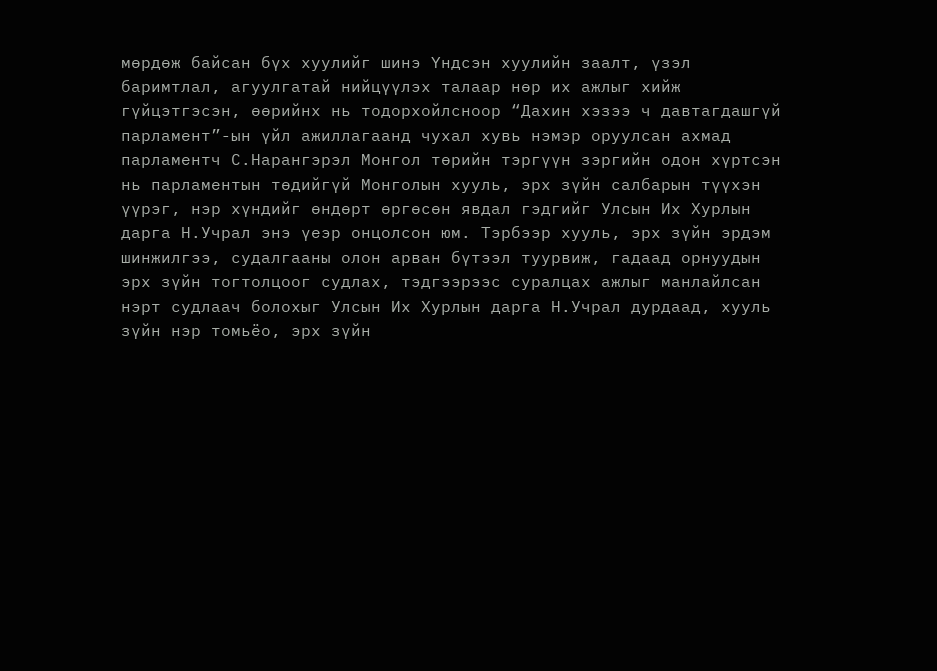мөрдөж байсан бүх хуулийг шинэ Үндсэн хуулийн заалт, үзэл баримтлал, агуулгатай нийцүүлэх талаар нөр их ажлыг хийж гүйцэтгэсэн, өөрийнх нь тодорхойлсноор “Дахин хэзээ ч давтагдашгүй парламент”-ын үйл ажиллагаанд чухал хувь нэмэр оруулсан ахмад парламентч С.Нарангэрэл Монгол төрийн тэргүүн зэргийн одон хүртсэн нь парламентын төдийгүй Монголын хууль, эрх зүйн салбарын түүхэн үүрэг, нэр хүндийг өндөрт өргөсөн явдал гэдгийг Улсын Их Хурлын дарга Н.Учрал энэ үеэр онцолсон юм. Тэрбээр хууль, эрх зүйн эрдэм шинжилгээ, судалгааны олон арван бүтээл туурвиж, гадаад орнуудын эрх зүйн тогтолцоог судлах, тэдгээрээс суралцах ажлыг манлайлсан нэрт судлаач болохыг Улсын Их Хурлын дарга Н.Учрал дурдаад, хууль зүйн нэр томьёо, эрх зүйн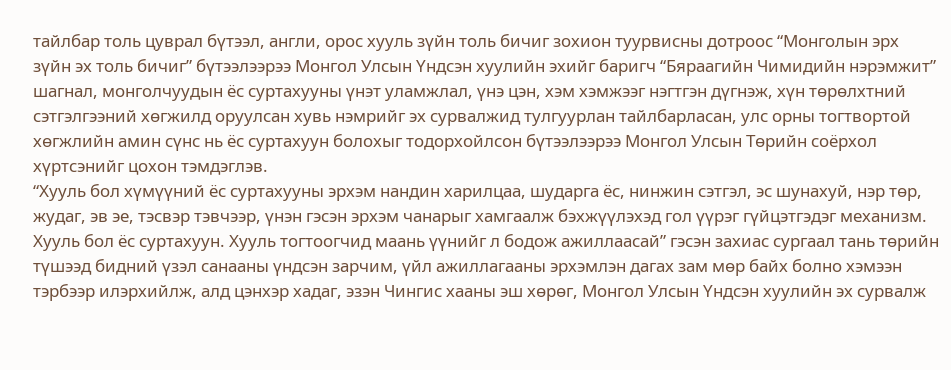тайлбар толь цуврал бүтээл, англи, орос хууль зүйн толь бичиг зохион туурвисны дотроос “Монголын эрх зүйн эх толь бичиг” бүтээлээрээ Монгол Улсын Үндсэн хуулийн эхийг баригч “Бяраагийн Чимидийн нэрэмжит” шагнал, монголчуудын ёс суртахууны үнэт уламжлал, үнэ цэн, хэм хэмжээг нэгтгэн дүгнэж, хүн төрөлхтний сэтгэлгээний хөгжилд оруулсан хувь нэмрийг эх сурвалжид тулгуурлан тайлбарласан, улс орны тогтвортой хөгжлийн амин сүнс нь ёс суртахуун болохыг тодорхойлсон бүтээлээрээ Монгол Улсын Төрийн соёрхол хүртсэнийг цохон тэмдэглэв.
“Хууль бол хүмүүний ёс суртахууны эрхэм нандин харилцаа, шударга ёс, нинжин сэтгэл, эс шунахуй, нэр төр, жудаг, эв эе, тэсвэр тэвчээр, үнэн гэсэн эрхэм чанарыг хамгаалж бэхжүүлэхэд гол үүрэг гүйцэтгэдэг механизм. Хууль бол ёс суртахуун. Хууль тогтоогчид маань үүнийг л бодож ажиллаасай” гэсэн захиас сургаал тань төрийн түшээд бидний үзэл санааны үндсэн зарчим, үйл ажиллагааны эрхэмлэн дагах зам мөр байх болно хэмээн тэрбээр илэрхийлж, алд цэнхэр хадаг, эзэн Чингис хааны эш хөрөг, Монгол Улсын Үндсэн хуулийн эх сурвалж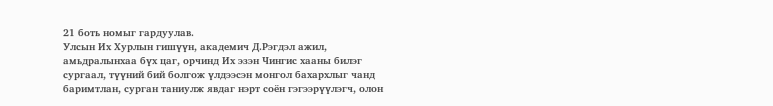21 боть номыг гардуулав.
Улсын Их Хурлын гишүүн, академич Д.Рэгдэл ажил, амьдралынхаа бүх цаг, орчинд Их эзэн Чингис хааны билэг сургаал, түүний бий болгож үлдээсэн монгол бахархлыг чанд баримтлан, сурган таниулж явдаг нэрт соён гэгээрүүлэгч, олон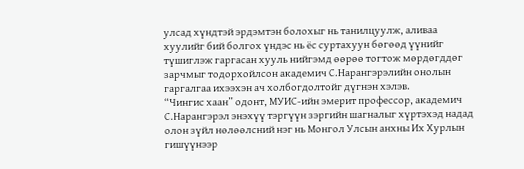улсад хүндтэй эрдэмтэн болохыг нь танилцуулж, аливаа хуулийг бий болгох үндэс нь ёс суртахуун бөгөөд үүнийг түшиглэж гаргасан хууль нийгэмд өөрөө тогтож мөрдөгддөг зарчмыг тодорхойлсон академич С.Нарангэрэлийн онолын гаргалгаа ихээхэн ач холбогдолтойг дүгнэн хэлэв.
“Чингис хаан” одонт, МУИС-ийн эмерит профессор, академич С.Нарангэрэл энэхүү тэргүүн зэргийн шагналыг хүртэхэд надад олон зүйл нөлөөлсний нэг нь Монгол Улсын анхны Их Хурлын гишүүнээр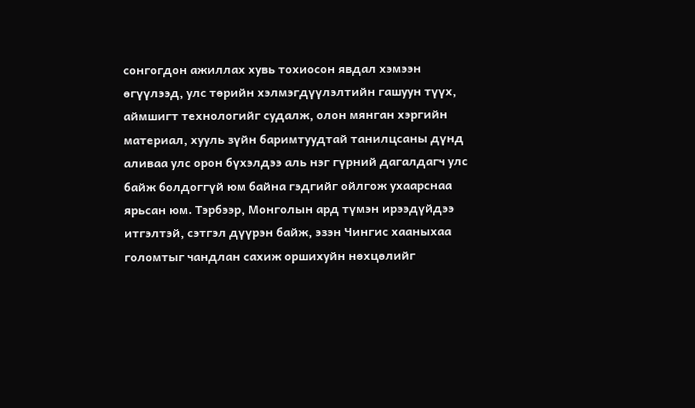сонгогдон ажиллах хувь тохиосон явдал хэмээн өгүүлээд, улс төрийн хэлмэгдүүлэлтийн гашуун түүх, аймшигт технологийг судалж, олон мянган хэргийн материал, хууль зүйн баримтуудтай танилцсаны дүнд аливаа улс орон бүхэлдээ аль нэг гүрний дагалдагч улс байж болдоггүй юм байна гэдгийг ойлгож ухаарснаа ярьсан юм. Тэрбээр, Монголын ард түмэн ирээдүйдээ итгэлтэй, сэтгэл дүүрэн байж, эзэн Чингис хааныхаа голомтыг чандлан сахиж оршихуйн нөхцөлийг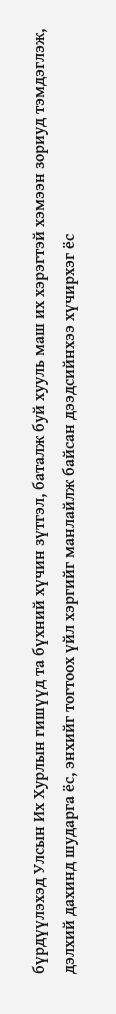бүрдүүлэхэд Улсын Их Хурлын гишүүд та бүхний хүчин зүтгэл, баталж буй хууль маш их хэрэгтэй хэмээн зориуд тэмдэглэж, дэлхий дахинд шударга ёс, энхийг тогтоох үйл хэргийг манлайлж байсан дээдсийнхээ хүчирхэг ёс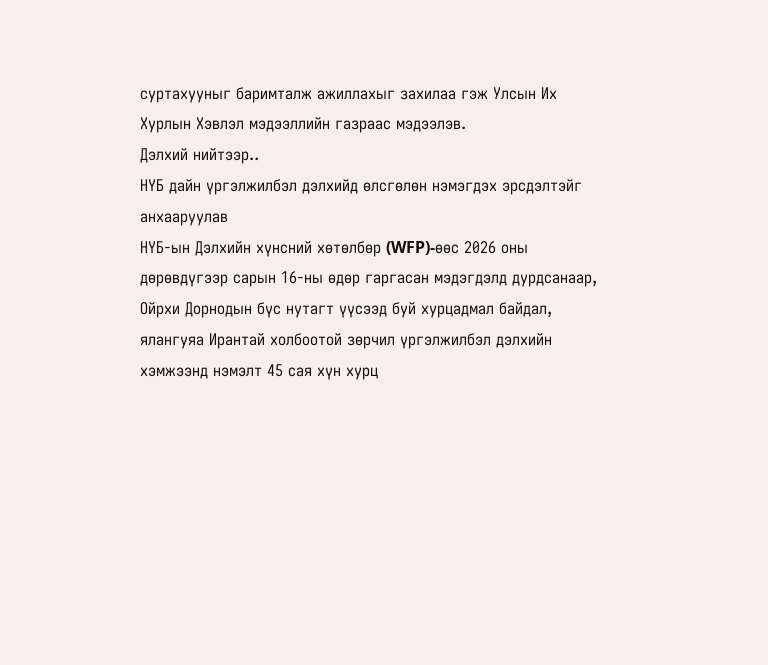суртахууныг баримталж ажиллахыг захилаа гэж Улсын Их Хурлын Хэвлэл мэдээллийн газраас мэдээлэв.
Дэлхий нийтээр..
НҮБ дайн үргэлжилбэл дэлхийд өлсгөлөн нэмэгдэх эрсдэлтэйг анхааруулав
НҮБ-ын Дэлхийн хүнсний хөтөлбөр (WFP)-өөс 2026 оны дөрөвдүгээр сарын 16-ны өдөр гаргасан мэдэгдэлд дурдсанаар, Ойрхи Дорнодын бүс нутагт үүсээд буй хурцадмал байдал, ялангуяа Ирантай холбоотой зөрчил үргэлжилбэл дэлхийн хэмжээнд нэмэлт 45 сая хүн хурц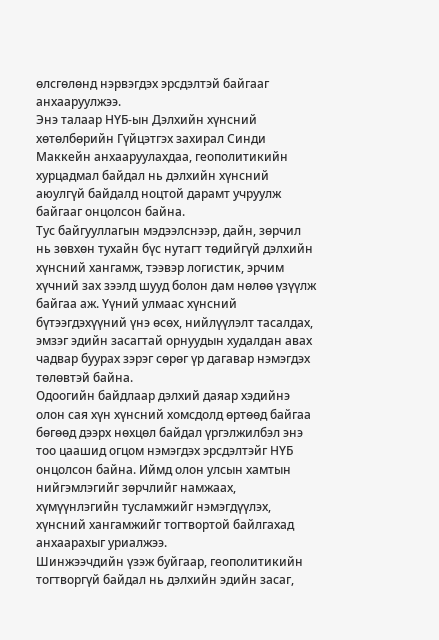өлсгөлөнд нэрвэгдэх эрсдэлтэй байгааг анхааруулжээ.
Энэ талаар НҮБ-ын Дэлхийн хүнсний хөтөлбөрийн Гүйцэтгэх захирал Синди Маккейн анхааруулахдаа, геополитикийн хурцадмал байдал нь дэлхийн хүнсний аюулгүй байдалд ноцтой дарамт учруулж байгааг онцолсон байна.
Тус байгууллагын мэдээлснээр, дайн, зөрчил нь зөвхөн тухайн бүс нутагт төдийгүй дэлхийн хүнсний хангамж, тээвэр логистик, эрчим хүчний зах зээлд шууд болон дам нөлөө үзүүлж байгаа аж. Үүний улмаас хүнсний бүтээгдэхүүний үнэ өсөх, нийлүүлэлт тасалдах, эмзэг эдийн засагтай орнуудын худалдан авах чадвар буурах зэрэг сөрөг үр дагавар нэмэгдэх төлөвтэй байна.
Одоогийн байдлаар дэлхий даяар хэдийнэ олон сая хүн хүнсний хомсдолд өртөөд байгаа бөгөөд дээрх нөхцөл байдал үргэлжилбэл энэ тоо цаашид огцом нэмэгдэх эрсдэлтэйг НҮБ онцолсон байна. Иймд олон улсын хамтын нийгэмлэгийг зөрчлийг намжаах, хүмүүнлэгийн тусламжийг нэмэгдүүлэх, хүнсний хангамжийг тогтвортой байлгахад анхаарахыг уриалжээ.
Шинжээчдийн үзэж буйгаар, геополитикийн тогтворгүй байдал нь дэлхийн эдийн засаг,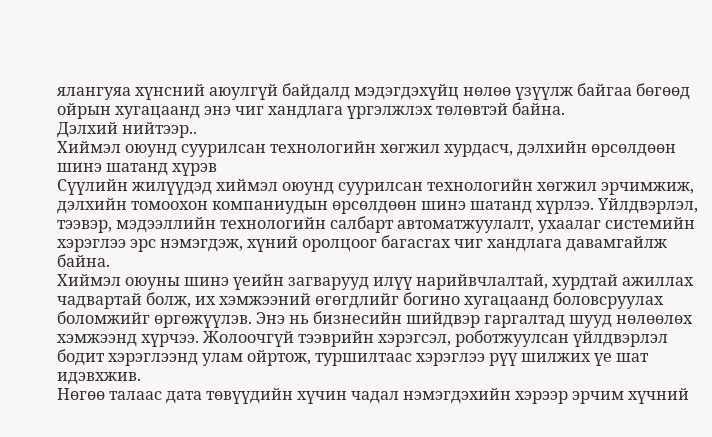ялангуяа хүнсний аюулгүй байдалд мэдэгдэхүйц нөлөө үзүүлж байгаа бөгөөд ойрын хугацаанд энэ чиг хандлага үргэлжлэх төлөвтэй байна.
Дэлхий нийтээр..
Хиймэл оюунд суурилсан технологийн хөгжил хурдасч, дэлхийн өрсөлдөөн шинэ шатанд хүрэв
Сүүлийн жилүүдэд хиймэл оюунд суурилсан технологийн хөгжил эрчимжиж, дэлхийн томоохон компаниудын өрсөлдөөн шинэ шатанд хүрлээ. Үйлдвэрлэл, тээвэр, мэдээллийн технологийн салбарт автоматжуулалт, ухаалаг системийн хэрэглээ эрс нэмэгдэж, хүний оролцоог багасгах чиг хандлага давамгайлж байна.
Хиймэл оюуны шинэ үеийн загварууд илүү нарийвчлалтай, хурдтай ажиллах чадвартай болж, их хэмжээний өгөгдлийг богино хугацаанд боловсруулах боломжийг өргөжүүлэв. Энэ нь бизнесийн шийдвэр гаргалтад шууд нөлөөлөх хэмжээнд хүрчээ. Жолоочгүй тээврийн хэрэгсэл, роботжуулсан үйлдвэрлэл бодит хэрэглээнд улам ойртож, туршилтаас хэрэглээ рүү шилжих үе шат идэвхжив.
Нөгөө талаас дата төвүүдийн хүчин чадал нэмэгдэхийн хэрээр эрчим хүчний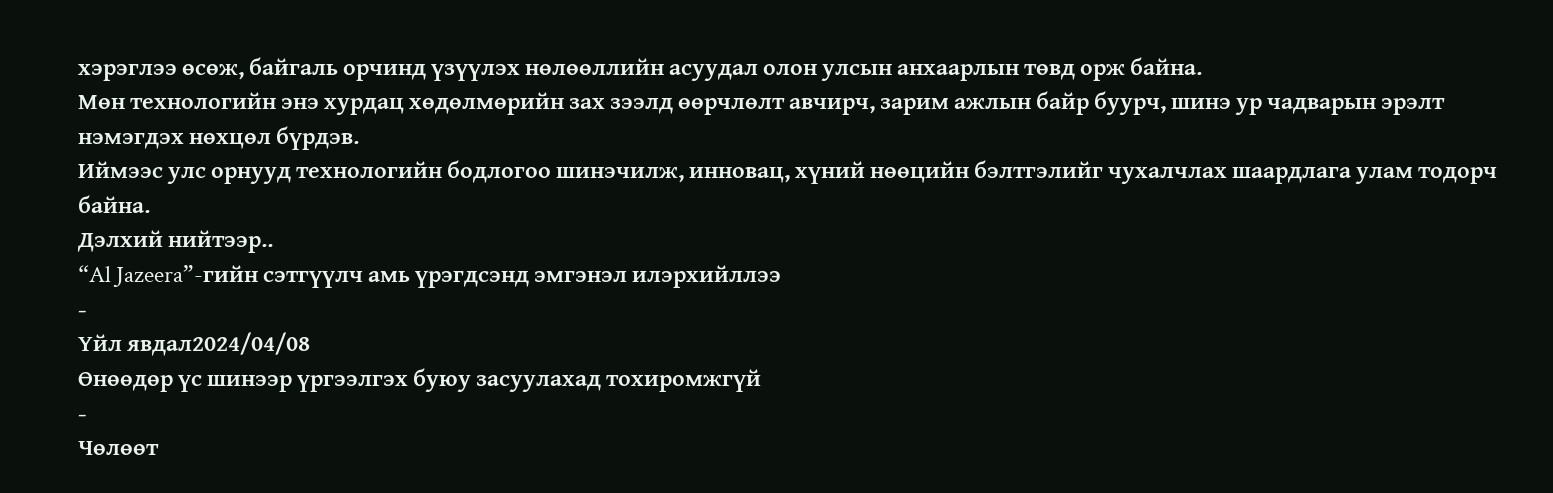хэрэглээ өсөж, байгаль орчинд үзүүлэх нөлөөллийн асуудал олон улсын анхаарлын төвд орж байна.
Мөн технологийн энэ хурдац хөдөлмөрийн зах зээлд өөрчлөлт авчирч, зарим ажлын байр буурч, шинэ ур чадварын эрэлт нэмэгдэх нөхцөл бүрдэв.
Иймээс улс орнууд технологийн бодлогоо шинэчилж, инновац, хүний нөөцийн бэлтгэлийг чухалчлах шаардлага улам тодорч байна.
Дэлхий нийтээр..
“Al Jazeera”-гийн сэтгүүлч амь үрэгдсэнд эмгэнэл илэрхийллээ
-
Үйл явдал2024/04/08
Өнөөдөр үс шинээр үргээлгэх буюу засуулахад тохиромжгүй
-
Чөлөөт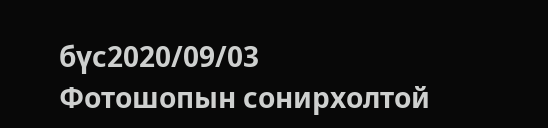бүс2020/09/03
Фотошопын сонирхолтой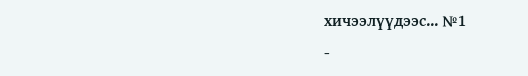хичээлүүдээс... №1
-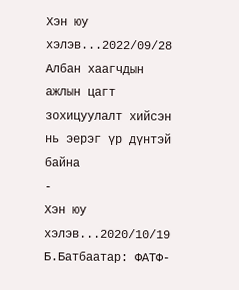Хэн юу хэлэв...2022/09/28
Албан хаагчдын ажлын цагт зохицуулалт хийсэн нь эерэг үр дүнтэй байна
-
Хэн юу хэлэв...2020/10/19
Б.Батбаатар: ФАТФ-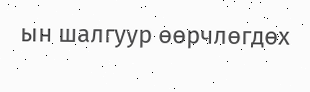ын шалгуур өөрчлөгдөх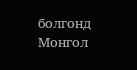болгонд Монгол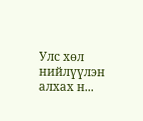Улс хөл нийлүүлэн алхах н...